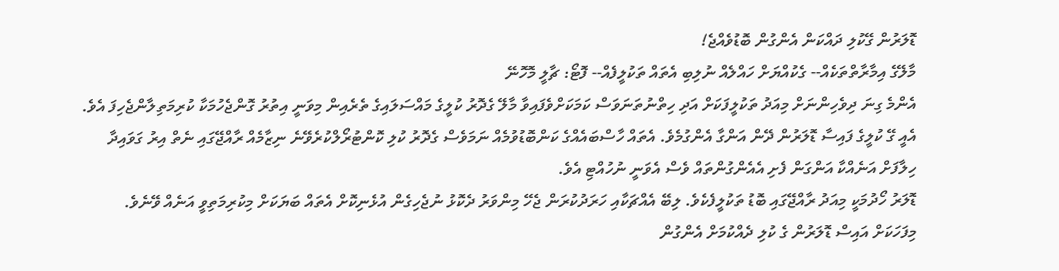ޑޮލަރުން ގޭކުލި ދައްކަން އެންގުން ބޮޑުވެއްޖެ!
މާލޭގެ އިމާރާތްތަކެއް-- ގެކުއްޔަށް ހައްލެއް ނުލިބި އެތައް ތަކުލީފެއް-- ފޮޓޯ: ޗާލީ މޮހޮނޭ
އެންމެ ގިނަ ދިވެހިންނަށް މިއަދު ތަކުލީފަކަށް އަދި ހިތްނުތަނަވަސް ކަމަކަށްވެފައިވާ މާލޭ ގެދޮރު ކުލީގެ މައްސަލައިގެ ތެރެއިން މިވަނީ އިތުރު ގޮންޖެހުމަކާ ކުރިމަތިލާންޖެހިފަ އެވެ. އެއީ ގޭ ކުލީގެ ފައިސާ ޑޮލަރުން ދޭން އަންގާ އެންގުމެވެ. އެތައް ހާސްބައެއްގެ ކަންބޮޑުވުމެއް ނަމަވެސް ގެދޮރު ކުލި ކޮންޓުރޯލްކުރެވޭނެ ނިޒާމެއް ރާއްޖޭގައި ނެތް އިރު ގަވައިދާ ހިލާފަށް އަނެއްކާ އަންގަން ފެށި އެއެންގުންތައް ވެސް އެވަނީ ނުހުއްޓި އެވެ.
ޑޮލަރު ހޯދުމަކީ މިއަދު ރާއްޖޭގައި ބޮޑު ތަކުލީފެކެވެ. ލިބޭ އެއްޗަކާއި ހަރަދުކުރަން ޖެހޭ މިންވަރު ދެކޮޅު ނުޖެހިގެން އުޅެނިކޮށް އެތައް ބަޔަކަށް މިކުރިމަތިވީ އަނެއް ވޭނެވެ. މިފަހަކަށް އައިސް ޑޮލަރުން ގެ ކުލި ދެއްކުމަށް އެންގުން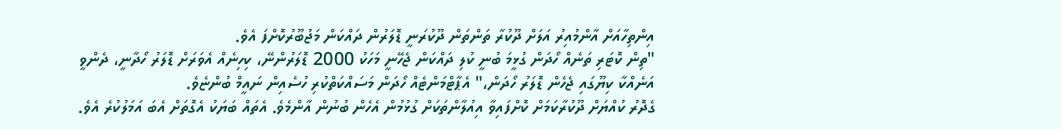އިންތިހާއަށް އާންމުއިރު އަލަށް ދޫކުރާ ތަންތަން ދޫކުރަނީ ޑޮލަރުން ދައްކަން މަޖުބޫރުކޮށްފަ އެވެ.
"ތިން ކޮޓަރި ތަނެއް ހޯދަން ގުޅީމަ ބުނީ ކުލި ދައްކަން ޖެހޭނީ މަހަކު 2000 ޑޮލަރުންނޭ، ކިހިނެއް އެވަރަށް ޑޮލަރު ހޯދާނީ، ދެންވީ އަނެއްކާ ކިޔޫގައި ޖެހެން ޑޮލަރު ހޯދަން،" އެޕާޓްމަންޓެއް ހޯދަން މަސައްކަތްކުރި ހުސެއިން ނައީމް ބުންޏެވެ.
ގެދޮރު ކުއްޔަށް ދޫކުރާކަމަށް ކޮށްފައިވާ އިއުލާންތަކަށް ގުޅުމުން އެހެން ބުނުން އާންމެވެ. އެތައް ބަޔަކު އެގޮތަށް އެބަ އަމަލުކުރެ އެވެ.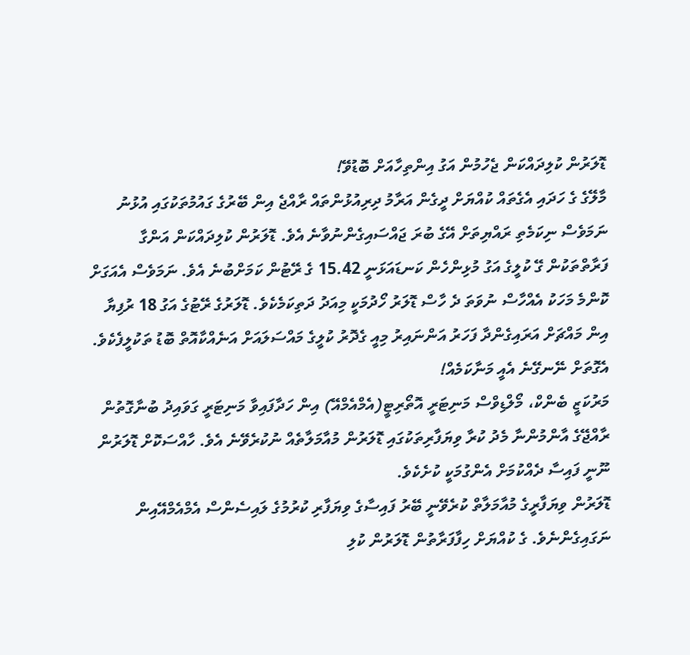ޑޮލަރުން ކުލިދައްކަން ޖެހުމުން އަގު އިންތިހާއަށް ބޮޑުވޭ!
މާލޭގެ ގެ ހަދައި އެގެތައް ކުއްޔަށް ދީގެން އަރާމު ދިރިއުޅުންތައް ރާއްޖެ އިން ބޭރުގެ ގައުމުތަކުގައި އުޅުނު ނަމަވެސް ނިކަމެތި ރައްޔިތަށް އޭގެ ބުރަ ޖައްސައިގެންނުވާނެ އެވެ. ޑޮލަރުން ކުލިދައްކަން އަންގާ ފަރާތްތަކުން ގޭ ކުލީގެ އަގު މުޅިންހެން ކަނޑައަޅަނީ 15.42 ގެ ރޭޓުން ކަމަށްބުނެ އެވެ. ނަމަވެސް އެއަގަށް ކޮންމެ މަހަކު އެއްހާސް ނުވަތަ ދެ ހާސް ޑޮލަރު ހޯދުމަކީ މިއަދު ދަތިކަމެކެވެ. ޑޮލަރުގެ ރޭޓުގެ އަގު 18 ރުފިޔާ އިން މައްޗަށް އަރައިގެންދާ ފަހަރު އަންނައިރު މިއީ ގެދޮރު ކުލީގެ މައްސަލައަށް އަނެއްކާއޮތް ބޮޑު ތަކުލީފެކެވެ.
އެގޮތަށް ނޭނގޭނެ އެއީ މަނާކަމެއް!
މަރުކަޒީ ބެންކް، މޯލްޑިވްސް މަނިޓަރީ އޮތޯރިޓީ(އެމްއެމްއޭ) އިން ހަދާފައިވާ މަނިޓަރީ ގަވައިދު ބުނާގޮތުން ރާއްޖޭގެ އާންމުންނާ މެދު ކުރާ ވިޔަފާރިތަކުގައި ޑޮލަރުން މުއާމަލާތެއް ނުކުރެވޭނެ އެވެ. ހާއްސަކޮށް ޑޮލަރުން ނޫނީ ފައިސާ ދެއްކުމަށް އެންގުމަކީ ކުށެކެވެ.
ޑޮލަރުން ވިޔަފާރީގެ މުއާމަލާތް ކުރެވޭނީ ބޭރު ފައިސާގެ ވިޔަފާރި ކުރުމުގެ ލައިސެންސް އެމްއެމްއޭއިން ނަގައިގެންނެވެ. ގެ ކުއްޔަށް ހިފާފަރާތުން ޑޮލަރުން ކުލި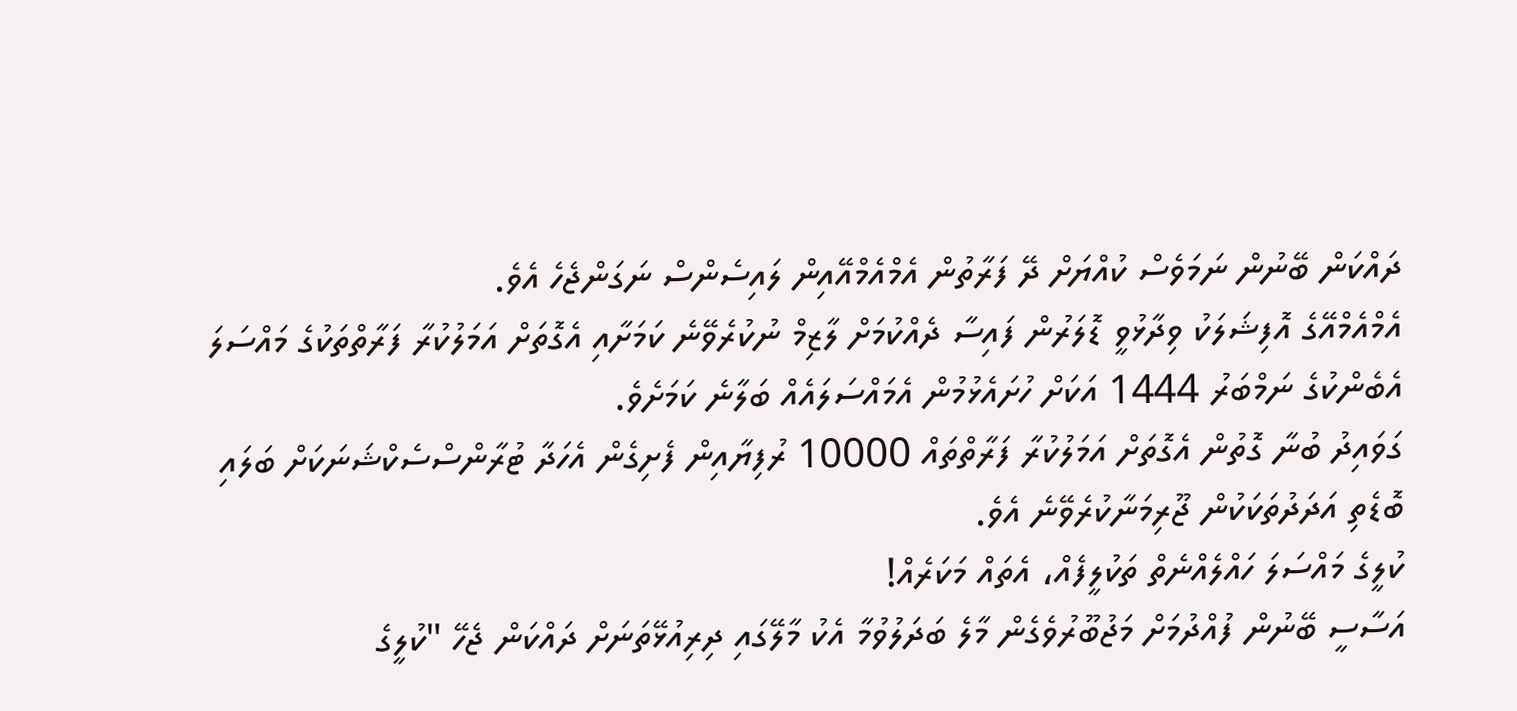ދައްކަން ބޭނުން ނަމަވެސް ކުއްޔަށް ދޭ ފަރާތުން އެމްއެމްއޭއިން ލައިސެންސް ނަގަންޖެހެ އެވެ.
އެމްއެމްއޭގެ އޮފިޝަލަކު ވިދާޅުވީ ޑޮލަރުން ފައިސާ ދެއްކުމަށް ލާޒިމް ނުކުރެވޭނެ ކަމަށާއި އެގޮތަށް އަމަލުކުރާ ފަރާތްތަކުގެ މައްސަލަ އެބެންކުގެ ނަމްބަރު 1444 އަކަށް ހުށައެޅުމުން އެމައްސަލައެއް ބަލާނެ ކަމަށެވެ.
ގަވައިދު ބުނާ ގޮތުން އެގޮތަށް އަމަލުކުރާ ފަރާތްތައް 10000 ރުފިޔާއިން ފެށިގެން އެހަދާ ޓުރާންސްސެކްޝަނަކަށް ބަލައި ބޮޑެތި އަދަދުތަކަކުން ޖޫރިމަނާކުރެވޭނެ އެވެ.
ކުލީގެ މައްސަލަ ހައްލެއްނެތް ތަކުލީފެއް، އެތައް މަކަރެއް!
އަސާސީ ބޭނުން ފުއްދުމަށް މަޖުބޫރުވެގެން މާލެ ބަދަލުވުމާ އެކު މާލޭގައި ދިރިއުޅޭތަނަށް ދައްކަން ޖެހޭ "ކުލީގެ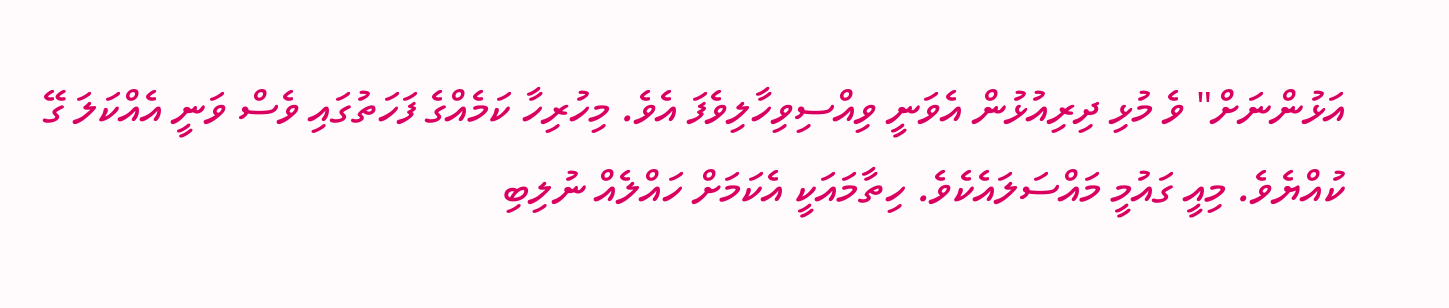އަޅުންނަށް" ވެ މުޅި ދިރިއުޅުން އެވަނީ ވިއްސިވިހާލިވެފަ އެވެ. މިހުރިހާ ކަމެއްގެ ފަހަތުގައި ވެސް ވަނީ އެއްކަލަ ގޭ ކުއްޔެވެ. މިއީ ގައުމީ މައްސަލައެކެވެ. ހިތާމައަކީ އެކަމަށް ހައްލެއް ނުލިބި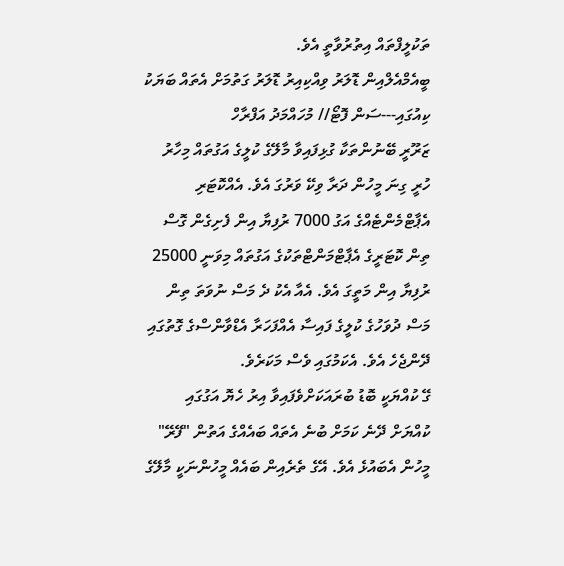ތަކުލީފްތައް އިތުރުވާތީ އެވެ.
ބީއެމްއެލްއިން ޑޮލަރު ވިއްކިއިރު ޑޮލަރު ގަތުމަށް އެތައް ބަޔަކު ކިއުގައި---ސަން ފޮޓޯ// މުހައްމަދު އަފްރާހް
ޒަރޫރީ ބޭނުންތަކާ ގުޅިފައިވާ މާލޭގެ ކުލީގެ އަގުތައް މިހާރު ހުރީ ގިނަ މީހުން ދަރާ ވިކޭ ވަރުގަ އެވެ. އެއްކޮޓަރި އެޕާޓްމެންޓެއްގެ އަގު 7000 ރުފިޔާ އިން ފެށިގެން ގޮސް ތިން ކޮޓަރީގެ އެޕާޓްމަންޓްތަކުގެ އަގުތައް މިވަނީ 25000 ރުފިޔާ އިން މަތީގަ އެވެ. އެއާ އެކު ދެ މަސް ނުވަތަ ތިން މަސް ދުވަހުގެ ކުލީގެ ފައިސާ އެއްފަހަރާ އެޑްވާންސްގެ ގޮތުގައި ދޭންޖެހެ އެވެ. އެކަމުގައި ވެސް މަކަރެވެ.
ގޭ ކުއްޔަކީ ބޮޑު ބުރައަކަށްވެފައިވާ އިރު ހެޔޮ އަގުގައި ކުއްޔަށް ދޭނެ ކަމަށް ބުނެ އެތައް ބައެއްގެ އަތުން "ފޭރޭ" މީހުން އެބައުޅެ އެވެ. އޭގެ ތެރެއިން ބައެއް މީހުންނަކީ މާލޭގެ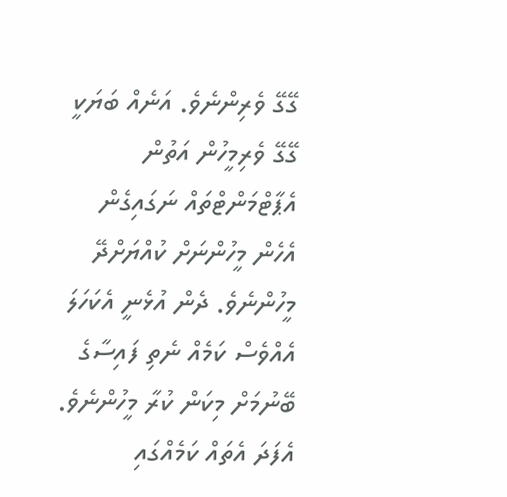ގޭގޭ ވެރިންނެވެ. އަނެއް ބަޔަކީ ގޭގޭ ވެރިމީހުން އަތުން އެޕާޓްމަންޓްތައް ނަގައިގެން އެހެން މީހުންނަށް ކުއްޔަށްދޭ މީހުންނެވެ. ދެން އުޅެނީ އެކަހަލަ އެއްވެސް ކަމެއް ނެތި ފައިސާގެ ބޭނުމަށް މިކަން ކުރާ މީހުންނެވެ. އެފަދަ އެތައް ކަމެއްގައި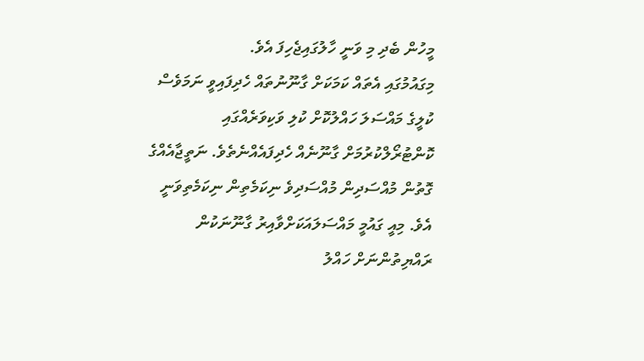މީހުން ބެދި މި ވަނީ ހާލުގައިޖެހިފަ އެވެ.
މިގައުމުގައި އެތައް ކަމަކަށް ގާނޫނުތައް ހެދިފައިވީ ނަމަވެސް ކުލީގެ މައްސަލަ ހައްލުކޮށް ކުލި ވަކިވަރެއްގައި ކޮންޓުރޯލްކުރުމަށް ގާނޫނެއް ހެދިފައެއްނެތެވެ. ނަތީޖާއެއްގެ ގޮތުން މުއްސަދިން މުއްސަދިވެ ނިކަމެތިން ނިކަމެތިވަނީ އެވެ. މިއީ ގައުމީ މައްސަލައަކަށްވާއިރު ގާނޫނަކުން ރައްޔިތުންނަށް ހައްލު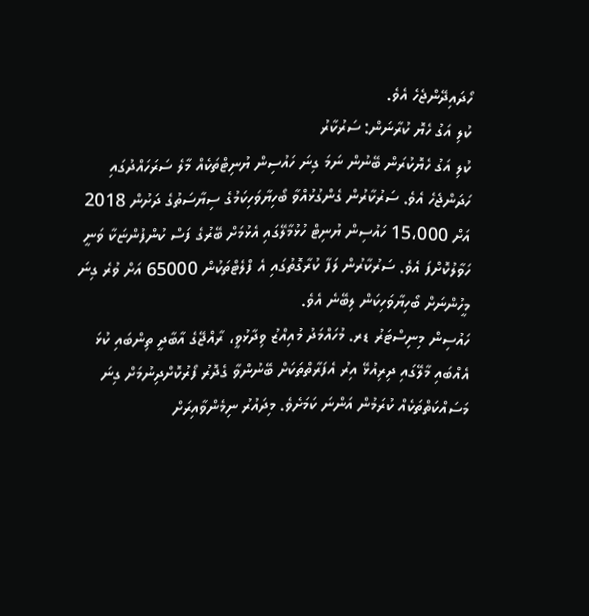ހޯދައިދޭންޖެހެ އެވެ.
ކުލި އަގު ހެޔޮ ކުރާނަން: ސަރުކާރު
ކުލި އަގު ހެޔޮކުރަން ބޭނުން ނަމަ ގިނަ ހައުސިން ޔުނިޓްތަކެއް މާލެ ސަރަހައްދުގައި ހަދަންޖެހެ އެވެ. ސަރުކާރުން ގެންގުޅުއްވާ ބޯހިޔާވަހިކަމުގެ ސިޔާސަތުގެ ދަށުން 2018 އަށް 15،000 ހައުސިން ޔުނިޓް ހުޅުމާލޭގައި އެޅުމަށް ބޭރުގެ ފަސް ކުންފުންޏަކާ ވަނީ ހަވާލުކޮށްފަ އެވެ. ސަރުކާރުން ލަފާ ކުރާގޮތުގައި އެ ފްލެޓްތަކުން 65000 އަށް ވުރެ ގިނަ މީހުންނަށް ބޯހިޔާވަހިކަން ލިބޭނެ އެވެ.
ހައުސިން މިނިސްޓަރު ޑރ. މުހައްމަދު މުއިއްޒު ވިދާޅުވީ، ރާއްޖޭގެ އާބާދީ ތިންބައި ކުޅަ އެއްބައި މާލޭގައި ދިރިއުޅޭ އިރު އެފަރާތްތަކަށް ބޭނުންވާ ގެދޮރު ފޯރުކޮށްދިނުމަށް ގިނަ މަސައްކަތްތަކެއް ކުރަމުން އަންނަ ކަމަށެވެ. މިދައުރު ނިމެންވާއިރަށް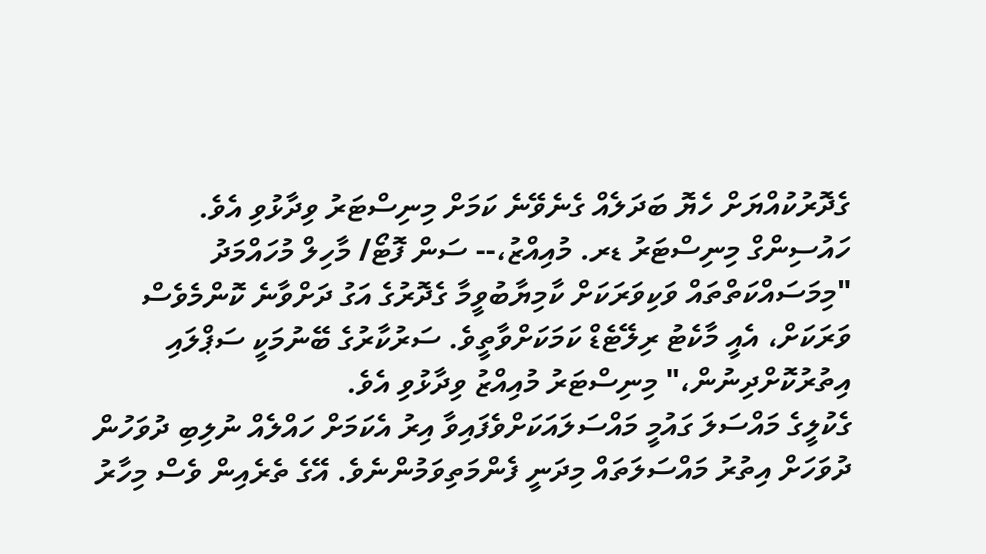ގެދޮރުކުއްޔަށް ހެޔޮ ބަދަލެއް ގެނެވޭނެ ކަމަށް މިނިސްޓަރު ވިދާޅުވި އެވެ.
ހައުސިންގް މިނިސްޓަރު ޑރ. މުއިއްޒު،-- ސަން ފޮޓޯ/ މާހިލް މުހައްމަދު
"މިމަސައްކަތްތައް ވަކިވަރަކަށް ކާމިޔާބުވީމާ ގެދޮރުގެ އަގު ދަށްވާނެ ކޮންމެވެސް ވަރަކަށް، އެއީ މާކެޓު ރިލޭޓެޑް ކަމަކަށްވާތީވެ. ސަރުކާރުގެ ބޭނުމަކީ ސަޕްލައި އިތުރުކޮށްދިނުން،" މިނިސްޓަރު މުއިއްޒު ވިދާޅުވި އެވެ.
ގެކުލީގެ މައްސަލަ ގައުމީ މައްސަލައަކަށްވެފައިވާ އިރު އެކަމަށް ހައްލެއް ނުލިބި ދުވަހުން ދުވަހަށް އިތުރު މައްސަލަތައް މިދަނީ ފެންމަތިވަމުންނެވެ. އޭގެ ތެރެއިން ވެސް މިހާރު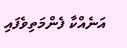އަނެއްކާ ފެންމަތިވެފައި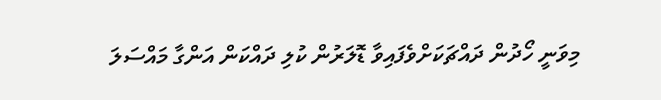މިވަނީ ހޯދުން ދައްޗަކަށްވެފައިވާ ޑޮލަރުން ކުލި ދައްކަން އަންގާ މައްސަލަ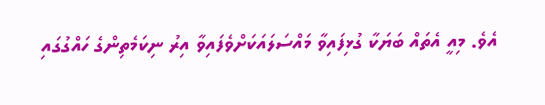އެވެ. މިއީ އެތައް ބަޔަކާ ގުޅިފައިވާ މައްސަލައަކަށްވެފައިވާ އިރު ނިކަމެތިންގެ ހައްގުގައި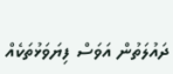ދައުލަތުން އަވަސް ފިޔަވަޅުތަކެއް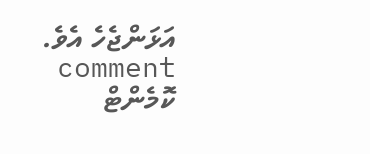އަޅަންޖެހެ އެވެ.
comment ކޮމެންޓް